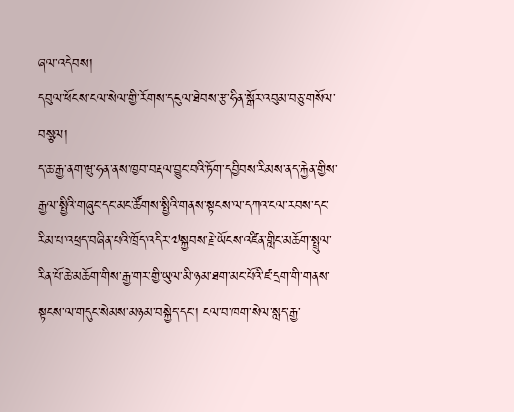ཞལ་འདེབས།
དབུལ་ཕོངས་ངལ་སེལ་གྱི་རོགས་དངུལ་ཐེབས་རྩ་ཧིན་སྒོར་འབུམ་བཅུ་གསོལ་བསྩལ།
ད་ཆ་རྒྱ་ནག་ཝུ་ཧན་ནས་ཁྱབ་བརྡལ་བྱུང་བའི་ཏོག་དབྱིབས་རིམས་ནད་རྐྱེན་གྱིས་རྒྱལ་སྤྱིའི་གཞུང་དང་མང་ཚོགས་སྤྱིའི་གནས་སྟངས་ལ་དཀའ་ངལ་རབས་དང་རིམ་པ་འཕྲད་བཞིན་པའི་ཁྲོད་འདིར་༧སྐྱབས་རྗེ་ཡོངས་འཛིན་གླིང་མཆོག་སྤྲུལ་རིན་པོ་ཆེ་མཆོག་གིས་རྒྱ་གར་གྱི་ཡུལ་མི་ཉམ་ཐག་མང་པོའི་ཛ་དྲག་གི་གནས་སྟངས་ལ་གདུང་སེམས་མཉམ་བསྐྱེད་དང་། ངལ་བ་ཁག་སེལ་སླད་རྒྱ་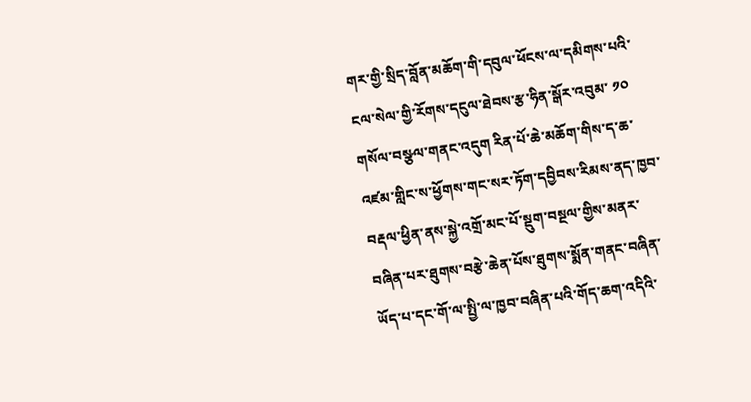གར་གྱི་སྲིད་བློན་མཆོག་གི་དབུལ་ཕོངས་ལ་དམིགས་པའི་ངལ་སེལ་གྱི་རོགས་དངུལ་ཐེབས་རྩ་ཧིན་སྒོར་འབུམ་ ༡༠ གསོལ་བསྩལ་གནང་འདུག རིན་པོ་ཆེ་མཆོག་གིས་ད་ཆ་འཛམ་གླིང་ས་ཕྱོགས་གང་སར་ཏོག་དབྱིབས་རིམས་ནད་ཁྱབ་བརྡལ་ཕྱིན་ནས་སྐྱེ་འགྲོ་མང་པོ་སྡུག་བསྔལ་གྱིས་མནར་བཞིན་པར་ཐུགས་བརྩེ་ཆེན་པོས་ཐུགས་སྨོན་གནང་བཞིན་ཡོད་པ་དང་གོ་ལ་སྤྱི་ལ་ཁྱབ་བཞིན་པའི་གོད་ཆག་འདིའི་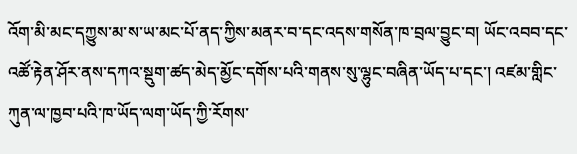འོག་མི་མང་དཀྱུས་མ་ས་ཡ་མང་པོ་ནད་ཀྱིས་མནར་བ་དང་འདས་གསོན་ཁ་བྲལ་བྱུང་བ། ཡོང་འབབ་དང་འཚོ་རྟེན་ཤོར་ནས་དཀའ་སྡུག་ཚད་མེད་མྱོང་དགོས་པའི་གནས་སུ་ལྷུང་བཞིན་ཡོད་པ་དང་། འཛམ་གླིང་ཀུན་ལ་ཁྱབ་པའི་ཁ་ཡོད་ལག་ཡོད་ཀྱི་རོགས་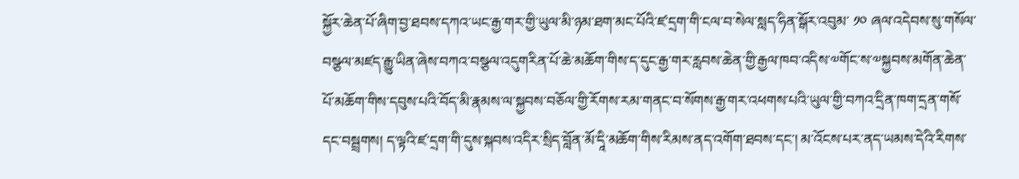སྐྱོར་ཆེན་པོ་ཞིག་བྱ་ཐབས་དཀའ་ཡང་རྒྱ་གར་གྱི་ཡུལ་མི་ཉམ་ཐག་མང་པོའི་ཛ་དྲག་གི་ངལ་བ་སེལ་སླད་ཧིན་སྒོར་འབུམ་ ༡༠ ཞལ་འདེབས་སུ་གསོལ་བསྩལ་མཛད་རྒྱུ་ཡིན་ཞེས་བཀའ་བསྩལ་འདུགརིན་པོ་ཆེ་མཆོག་གིས་ད་དུང་རྒྱ་གར་རླབས་ཆེན་གྱི་རྒྱལ་ཁབ་འདིས་༧གོང་ས་༧སྐྱབས་མགོན་ཆེན་པོ་མཆོག་གིས་དབུས་པའི་བོད་མི་རྣམས་ལ་སྐྱབས་བཅོལ་གྱི་རོགས་རམ་གནང་བ་སོགས་རྒྱ་གར་འཕགས་པའི་ཡུལ་གྱི་བཀའ་དྲིན་ཁག་དྲན་གསོ་དང་བསྦྲགས། ད་ལྟའི་ཛ་དྲག་གི་དུས་སྐབས་འདིར་སྲིད་བློན་མོ་དཱི་མཆོག་གིས་རིམས་ནད་འགོག་ཐབས་དང་། མ་འོངས་པར་ནད་ཡམས་དེའི་རིགས་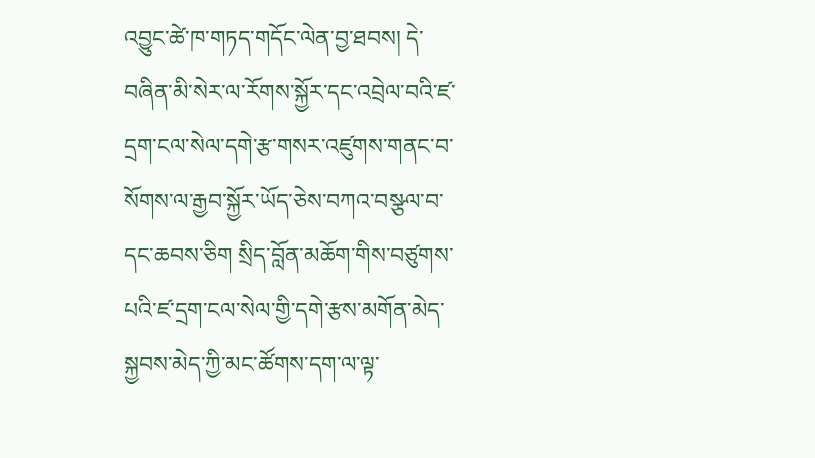འབྱུང་ཚེ་ཁ་གཏད་གདོང་ལེན་བྱ་ཐབས། དེ་བཞིན་མི་སེར་ལ་རོགས་སྐྱོར་དང་འབྲེལ་བའི་ཛ་དྲག་ངལ་སེལ་དགེ་རྩ་གསར་འཛུགས་གནང་བ་སོགས་ལ་རྒྱབ་སྐྱོར་ཡོད་ཅེས་བཀའ་བསྩལ་བ་དང་ཆབས་ཅིག སྲིད་བློན་མཆོག་གིས་བཙུགས་པའི་ཛ་དྲག་ངལ་སེལ་གྱི་དགེ་རྩས་མགོན་མེད་སྐྱབས་མེད་ཀྱི་མང་ཚོགས་དག་ལ་ལྟ་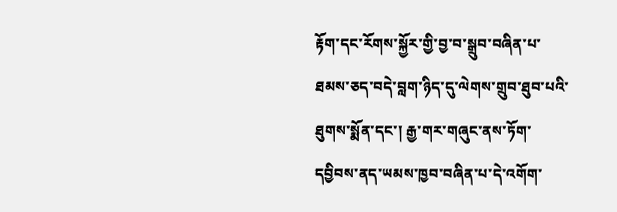རྟོག་དང་རོགས་སྐྱོར་གྱི་བྱ་བ་སྒྲུབ་བཞིན་པ་ཐམས་ཅད་བདེ་བླག་ཉིད་དུ་ལེགས་གྲུབ་ཐུབ་པའི་ཐུགས་སྨོན་དང་། རྒྱ་གར་གཞུང་ནས་ཏོག་དབྱིབས་ནད་ཡམས་ཁྱབ་བཞིན་པ་དེ་འགོག་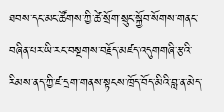ཐབས་དང་མང་ཚོགས་ཀྱི་ཚེ་སྲོག་སྲུང་སྐྱོབ་སོགས་གནང་བཞིན་པར་ཡི་རང་བསྔགས་བརྗོད་མཛད་འདུགགཞི་རྩའི་རིམས་ནད་ཀྱི་ཛ་དྲག་གནས་སྟངས་ཁྲོད་བོད་མིའི་བླ་ན་མེད་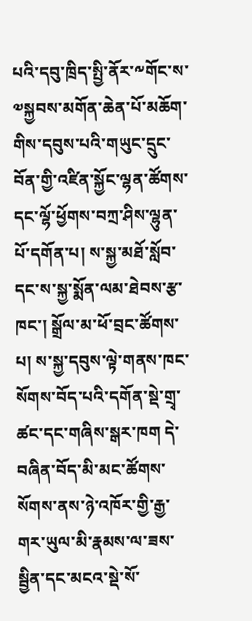པའི་དབུ་ཁྲིད་སྤྱི་ནོར་༸གོང་ས་༧སྐྱབས་མགོན་ཆེན་པོ་མཆོག་གིས་དབུས་པའི་གཡུང་དྲུང་བོན་གྱི་འཛིན་སྐྱོང་ལྷན་ཚོགས་དང་ལྷོ་ཕྱོགས་བཀྲ་ཤིས་ལྷུན་པོ་དགོན་པ། ས་སྐྱ་མཐོ་སློབ་དང་ས་སྐྱ་སྨོན་ལམ་ཐེབས་རྩ་ཁང་། སྒྲོལ་མ་ཕོ་བྲང་ཚོགས་པ། ས་སྐྱ་དབུས་ལྟེ་གནས་ཁང་སོགས་བོད་པའི་དགོན་སྡེ་གྲྭ་ཚང་དང་གཞིས་སྒར་ཁག དེ་བཞིན་བོད་མི་མང་ཚོགས་སོགས་ནས་ཉེ་འཁོར་གྱི་རྒྱ་གར་ཡུལ་མི་རྣམས་ལ་ཟས་སྦྱིན་དང་མངའ་སྡེ་སོ་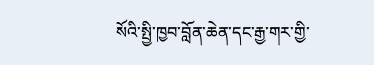སོའི་སྤྱི་ཁྱབ་བློན་ཆེན་དང་རྒྱ་གར་གྱི་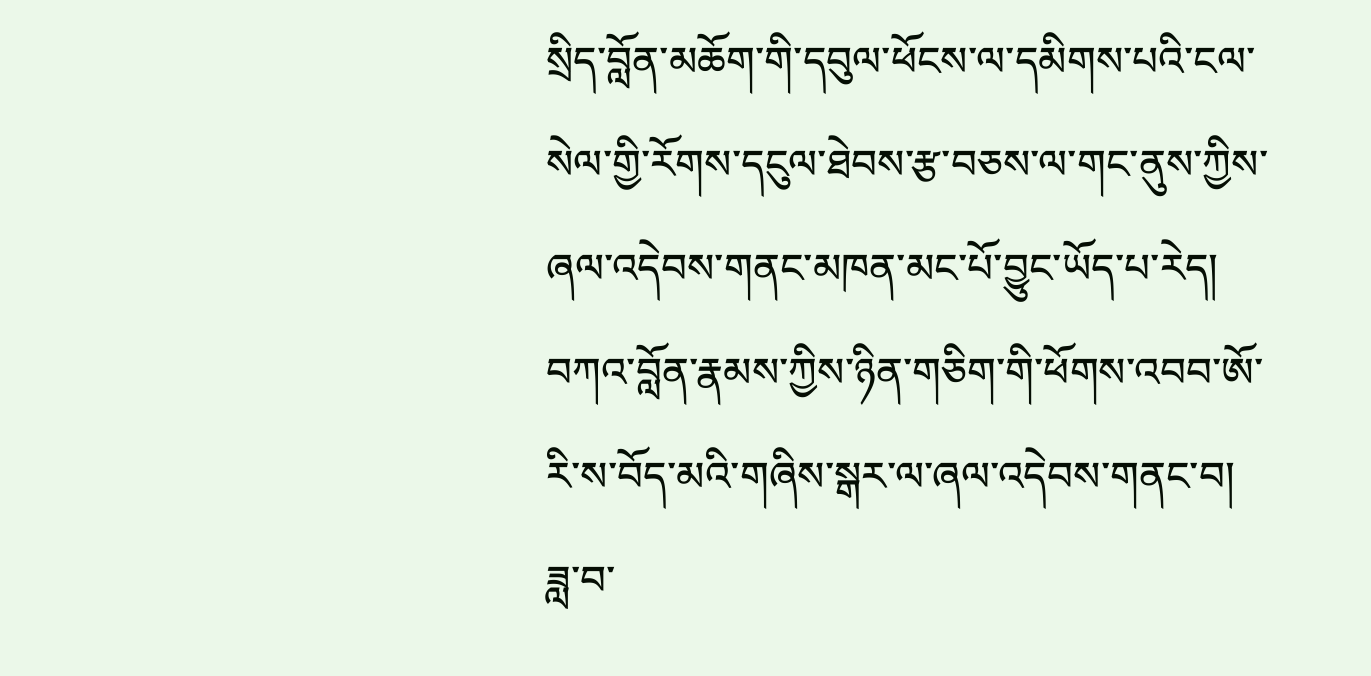སྲིད་བློན་མཆོག་གི་དབུལ་ཕོངས་ལ་དམིགས་པའི་ངལ་སེལ་གྱི་རོགས་དངུལ་ཐེབས་རྩ་བཅས་ལ་གང་ནུས་ཀྱིས་ཞལ་འདེབས་གནང་མཁན་མང་པོ་བྱུང་ཡོད་པ་རེད།
བཀའ་བློན་རྣམས་ཀྱིས་ཉིན་གཅིག་གི་ཕོགས་འབབ་ཨོ་རི་ས་བོད་མའི་གཞིས་སྒར་ལ་ཞལ་འདེབས་གནང་བ།
ཟླ་བ་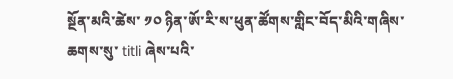སྔོན་མའི་ཚེས་ ༡༠ ཉིན་ཨོ་རི་ས་ཕུན་ཚོགས་གླིང་བོད་མིའི་གཞིས་ཆགས་སུ་ titli ཞེས་པའི་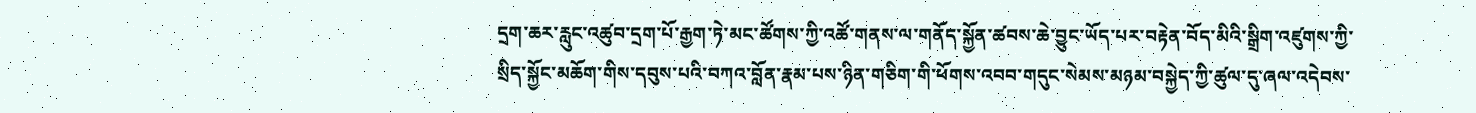དྲག་ཆར་རླུང་འཚུབ་དྲག་པོ་རྒྱག་ཏེ་མང་ཚོགས་ཀྱི་འཚོ་གནས་ལ་གནོད་སྐྱོན་ཚབས་ཆེ་བྱུང་ཡོད་པར་བརྟེན་བོད་མིའི་སྒྲིག་འཛུགས་ཀྱི་སྲིད་སྐྱོང་མཆོག་གིས་དབུས་པའི་བཀའ་བློན་རྣམ་པས་ཉིན་གཅིག་གི་ཕོགས་འབབ་གདུང་སེམས་མཉམ་བསྐྱེད་ཀྱི་ཚུལ་དུ་ཞལ་འདེབས་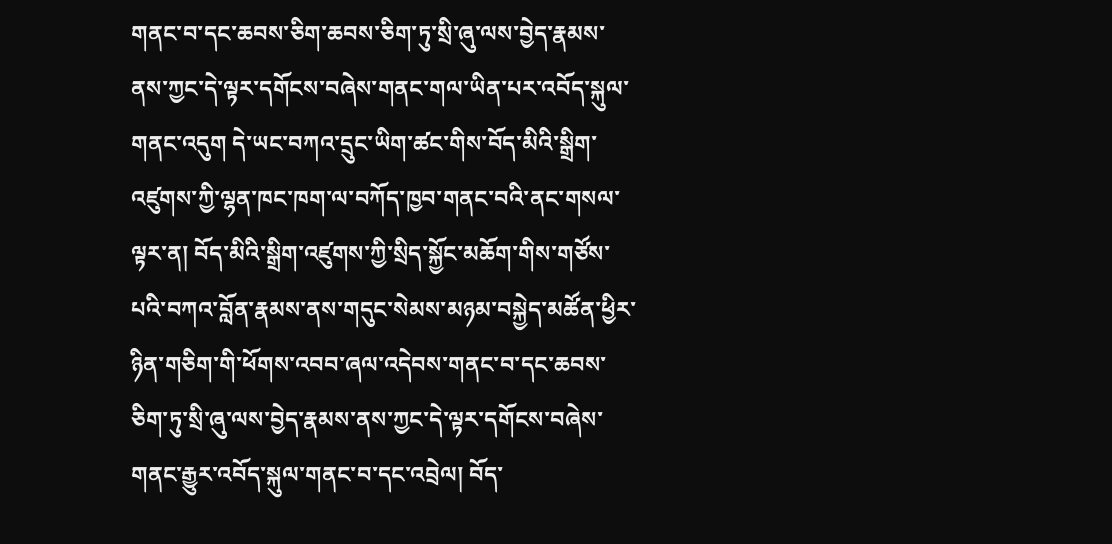གནང་བ་དང་ཆབས་ཅིག་ཆབས་ཅིག་ཏུ་སྲི་ཞུ་ལས་བྱེད་རྣམས་ནས་ཀྱང་དེ་ལྟར་དགོངས་བཞེས་གནང་གལ་ཡིན་པར་འབོད་སྐུལ་གནང་འདུག དེ་ཡང་བཀའ་དྲུང་ཡིག་ཚང་གིས་བོད་མིའི་སྒྲིག་འཛུགས་ཀྱི་ལྷན་ཁང་ཁག་ལ་བཀོད་ཁྱབ་གནང་བའི་ནང་གསལ་ལྟར་ན། བོད་མིའི་སྒྲིག་འཛུགས་ཀྱི་སྲིད་སྐྱོང་མཆོག་གིས་གཙོས་པའི་བཀའ་བློན་རྣམས་ནས་གདུང་སེམས་མཉམ་བསྐྱེད་མཚོན་ཕྱིར་ཉིན་གཅིག་གི་ཕོགས་འབབ་ཞལ་འདེབས་གནང་བ་དང་ཆབས་ཅིག་ཏུ་སྲི་ཞུ་ལས་བྱེད་རྣམས་ནས་ཀྱང་དེ་ལྟར་དགོངས་བཞེས་གནང་རྒྱུར་འབོད་སྐུལ་གནང་བ་དང་འབྲེལ། བོད་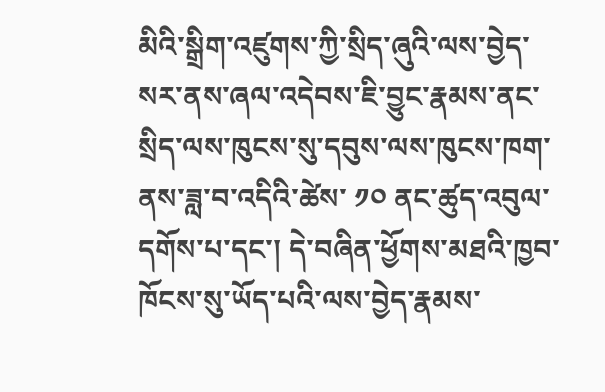མིའི་སྒྲིག་འཛུགས་ཀྱི་སྲིད་ཞུའི་ལས་བྱེད་སར་ནས་ཞལ་འདེབས་ཇི་བྱུང་རྣམས་ནང་སྲིད་ལས་ཁུངས་སུ་དབུས་ལས་ཁུངས་ཁག་ནས་ཟླ་བ་འདིའི་ཚེས་ ༡༠ ནང་ཚུད་འབུལ་དགོས་པ་དང་། དེ་བཞིན་ཕྱོགས་མཐའི་ཁྱབ་ཁོངས་སུ་ཡོད་པའི་ལས་བྱེད་རྣམས་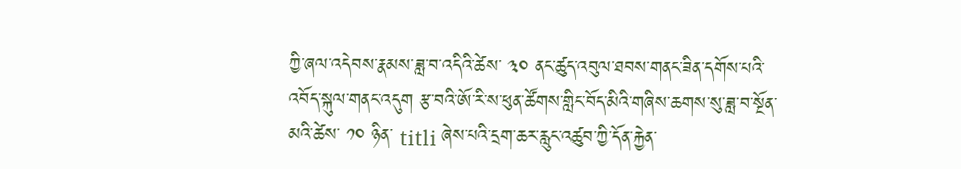ཀྱི་ཞལ་འདེབས་རྣམས་ཟླ་བ་འདིའི་ཚེས་ ༣༠ ནང་ཚུད་འབུལ་ཐབས་གནང་ཟིན་དགོས་པའི་འབོད་སྐུལ་གནང་འདུག རྩ་བའི་ཨོ་རི་ས་ཕུན་ཚོགས་གླིང་བོད་མིའི་གཞིས་ཆགས་སུ་ཟླ་བ་སྔོན་མའི་ཚེས་ ༡༠ ཉིན་ titli ཞེས་པའི་དྲག་ཆར་རླུང་འཚུབ་ཀྱི་དོན་རྐྱེན་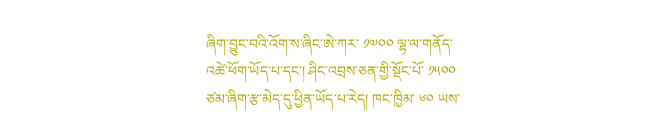ཞིག་བྱུང་བའི་འོག་ས་ཞིང་ཨེ་ཀར་ ༡༧༠༠ ལྷ་ལ་གནོད་འཚེ་ཕོག་ཡོད་པ་དང་། ཤིང་འབྲས་ཅན་གྱི་སྡོང་པོ་ ༡༥༠༠ ཙམ་ཞིག་རྩ་མེད་དུ་ཕྱིན་ཡོད་པ་རེད། ཁང་ཁྱིམ་ ༦༠ ཡས་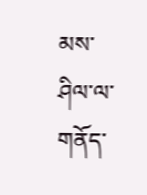མས་ཤིལ་ལ་གནོད་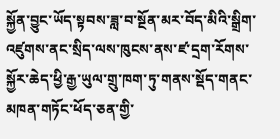སྐྱོན་བྱུང་ཡོད་སྟབས་ཟླ་བ་སྔོན་མར་བོད་མིའི་སྒྲིག་འཛུགས་ནང་སྲིད་ལས་ཁུངས་ནས་ཛ་དྲག་རོགས་སྐྱོར་ཆེད་ཕྱི་རྒྱ་ཡུལ་གྲུ་ཁག་ཏུ་གནས་སྡོད་གནང་མཁན་གཏོང་ཕོད་ཅན་གྱི་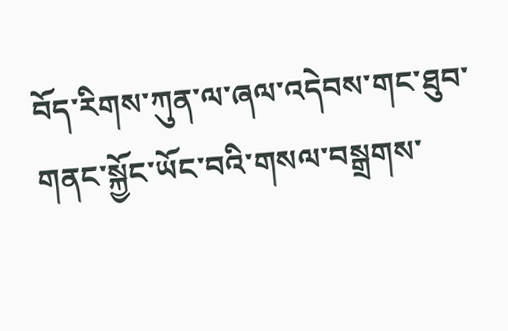བོད་རིགས་ཀུན་ལ་ཞལ་འདེབས་གང་ཐུབ་གནང་སྐྱོང་ཡོང་བའི་གསལ་བསྒྲགས་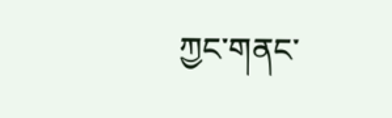ཀྱང་གནང་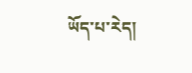ཡོད་པ་རེད།